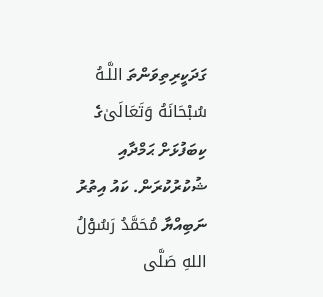ގަދަކީރިތިވަންތަ اللَّـهُ سُبْحَانَهُ وَتَعَالَىٰގެ ކިބަފުޅަށް ޙަމްދާއި ޝުކުރުކުރަން. ކައު އިތުރު ނަބިއްޔާ مُحَمَّدُ رَسُوْلُ اللهِ صَلَّى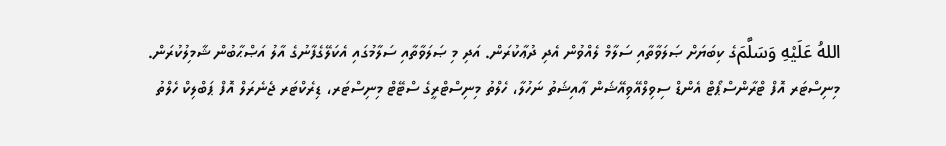اللهُ عَلَيْهِ وَسَلَّمَގެ ކިބަޔަށް ޞަލަވާތާއި ސަލާމް ލެއްވުން އެދި ދުޢާކުރަން. އަދި މި ޞަލަވާތާއި ސަލާމުގައި އެކަލޭގެފާނުގެ އާލު އަޞްޙާބުން ޝާމިލުކުރަން.
މިނިސްޓަރ އޮފް ޓްރާންސްޕޯޓް އެންޑް ސިވިލްއޭވިއޭޝަން ޢާއިޝަތު ނަހުލާ، ހެލްތު މިނިސްޓްރީގެ ސްޓޭޓް މިނިސްޓަރ، ޑިރެކްޓަރ ޖެނެރަލް އޮފް ޕަބްލިކް ހެލްތު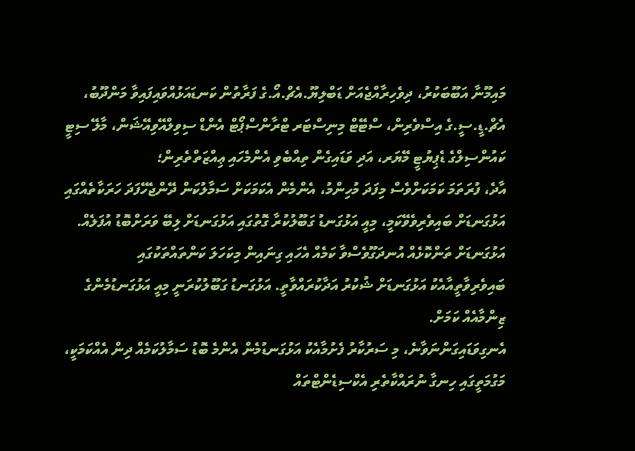މައިމޫނާ އަބޫބަކުރު، ދިވެހިރާއްޖެއަށް ޑަބްލިޔޫ.އެޗް.އޯ.ގެ ފަރާތުން ކަނޑައަޅުއްވައިފައިވާ މަންދޫބު، އެޗް.ޑީ.ސީ.ގެ އިސްވެރިން، ސްޓޭޓް މިނިސްޓަރ ޓްރާންސްޕޯޓް އެންޑް ސިވިލްއޭވިއޭޝަން، މާލޭ ސިޓީ ކައުންސިލްގެ ޑެޕިޔުޓީ މޭޔަރ، އަދި ވަޑައިގެން ތިއްބެވި އެންމެހައި ޢިއްޒަތްތެރިން؛
އާދެ، ފުރަތަމަ ކަމަކަށްވެސް މިފަދަ މުހިންމު، އެންމެން އެކަމަކަށް ސަމާލުކަން ދޭންޖެހޭފަދަ ހަރަކާތެއްގައި އަޅުގަނޑަށް ބައިވެރިވެވޭކަމީ، މިއީ އަޅުގަނޑު ގަބޫލުކުރާ ގޮތުގައި އަޅުގަނޑަށް ލިބޭ ވަރަށްބޮޑު އުފަލެއް. އަޅުގަނޑަށް ތަންކޮޅެއް އުނދަގޫވެސްވާ ކަމެއް އެހައި ގިނައިން މިކަހަލަ ކަންތައްތަކުގައި ބައިވެރިވާތީއާއެކު އަޅުގަނޑަށް ޝުކުރު އަދާކުރައްވާތީ. އަޅުގަނޑު ގަބޫލުކުރަނީ މިއީ އަޅުގަނޑުމެންގެ ޒިންމާއެއް ކަމަށް.
އެނގިވަޑައިގަންނަވާނެ، މި ސަރުކާރު ފެށުމާއެކު އަޅުގަނޑުމެން އެންމެ ބޮޑު ސަމާލުކަމެއް ދިން އެއްކަމަކީ، މަގުމަތީގައި ހިނގާ ނުރައްކާތެރި އެކްސިޑެންޓްތައް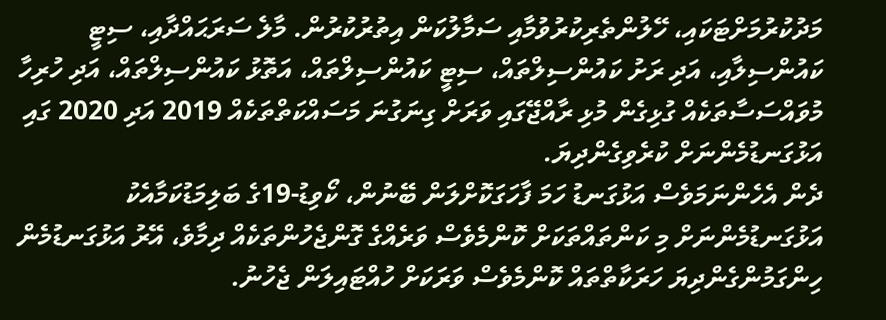މަދުކުރުމަށްޓަކައި، ހޭލުންތެރިކުރުވުމާއި ސަމާލުކަން އިތުރުކުރުން. މާލެ ސަރަޙައްދާއި، ސިޓީ ކައުންސިލާއި، އަދި ރަށު ކައުންސިލްތައް، ސިޓީ ކައުންސިލްތައް، އަތޮޅު ކައުންސިލްތައް، އަދި ހުރިހާ މުވައްސަސާތަކެއް ގުޅިގެން މުޅި ރާއްޖޭގައި ވަރަށް ގިނަގުނަ މަސައްކަތްތަކެއް 2019 އަދި 2020 ގައި އަޅުގަނޑުމެންނަށް ކުރެވިގެންދިޔަ.
ދެން އެހެންނަމަވެސް އަޅުގަނޑު ހަމަ ފާހަގަކޮށްލަން ބޭނުން، ކޯވިޑު-19ގެ ބަލިމަޑުކަމާއެކު އަޅުގަނޑުމެންނަށް މި ކަންތައްތަކަށް ކޮންމެވެސް ވަރެއްގެ ގޮންޖެހުންތަކެއް ދިމާވެ، އޭރު އަޅުގަނޑުމެން ހިންގަމުންގެންދިޔަ ހަރަކާތްތައް ކޮންމެވެސް ވަރަކަށް ހުއްޓައިލަން ޖެހުނު.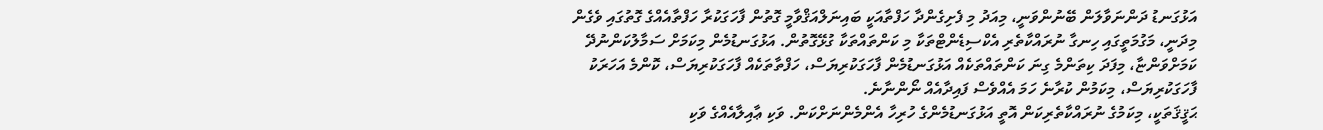އަޅުގަނޑު ދަންނަވާލަން ބޭނުންވަނީ، މިއަދު މި ފެށިގެންދާ ހަފްތާއަކީ ބައިނަލްއަޤްވާމީ ގޮތުން ފާހަގަކުރާ ހަފްތާއެއްގެ ގޮތުގައި ވެގެން މިދަނީ، މަގުމަތީގައި ހިނގާ ނުރައްކާތެރި އެކްސިޑެންޓްތަކާ މި ކަންތައްތަކާ ގުޅޭގޮތުން. އަޅުގަނޑުމެން މިކަމަށް ސަމާލުކަންނުދޭ ކަމަށްވަންޏާ، މިފަދަ ކިތަންމެ ގިނަ ކަންތައްތަކެއް އަޅުގަނޑުމެން ފާހަގަކުރިޔަސް، ހަފްތާތަކެއް ފާހަގަކުރިޔަސް، ކޮންމެ އަހަރަކު ފާހަގަކުރިޔަސް، މިކަމުން ކުރާނެ ހަމަ އެއްވެސް ފައިދާއެއް ނޯންނާނެ.
ޙަޤީޤަތަކީ، މިކަމުގެ ނުރައްކާތެރިކަން އޮތީ އަޅުގަނޑުމެންގެ ހުރިހާ އެންމެންނަށްކަން. ވަކި ޢާއިލާއެއްގެ ވަކި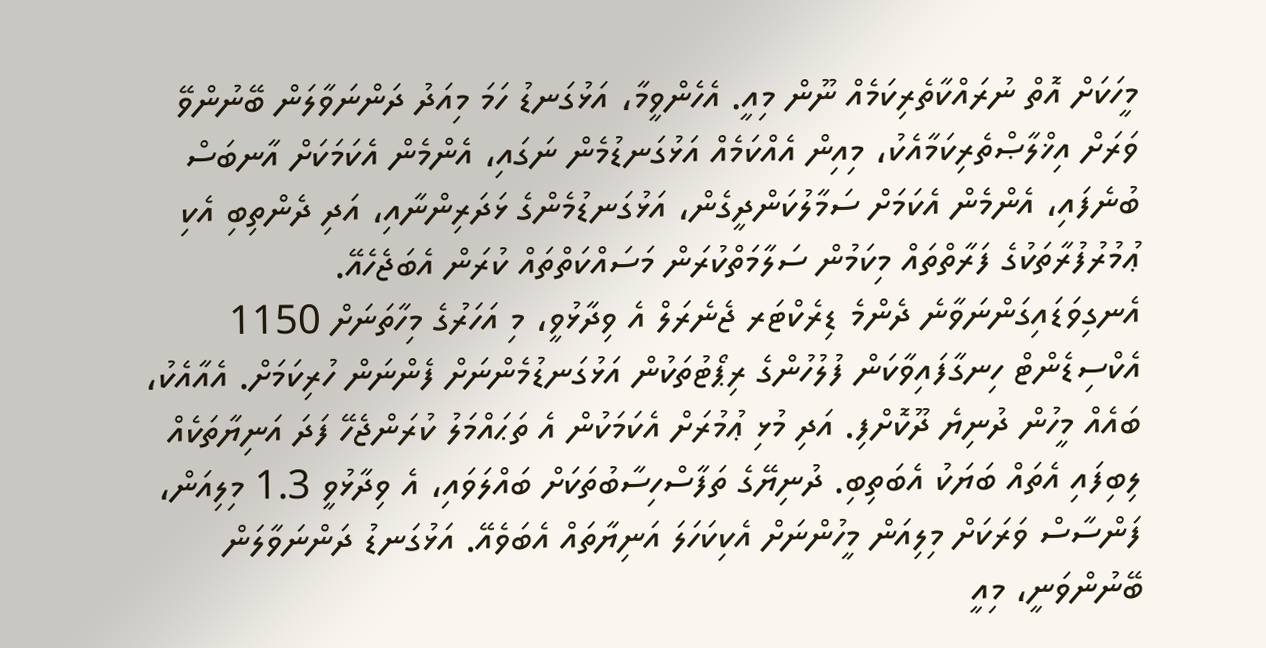މީހަކަށް އޮތް ނުރައްކާތެރިކަމެއް ނޫން މިއީ. އެހެންވީމާ، އަޅުގަނޑު ހަމަ މިއަދު ދަންނަވާލަން ބޭނުންވޭ ވަރަށް އިޚްލާޞްތެރިކަމާއެކު، މިއިން އެއްކަމެއް އަޅުގަނޑުމެން ނަގައި، އެންމެން އެކަމަކަށް އާނބަސް ބުނެފައި، އެންމެން އެކަމަށް ސަމާލުކަންދީގެން، އަޅުގަނޑުމެންގެ ޅަދަރިންނާއި، އަދި ދެންތިބި އެކި ޢުމުރުފުރާތަކުގެ ފަރާތްތައް މިކަމުން ސަލާމަތްކުރަން މަސައްކަތްތައް ކުރަން އެބަޖެހެއޭ.
އެނގިވަޑައިގަންނަވާނެ ދެންމެ ޑިރެކްޓަރ ޖެނެރަލް އެ ވިދާޅުވީ، މި އަހަރުގެ މިހާތަނަށް 1150 އެކްސިޑެންޓް ހިނގާފައިވާކަން ފުލުހުންގެ ރިޕޯޓުތަކުން އަޅުގަނޑުމެންނަށް ފެންނަން ހުރިކަމަށް. އެއާއެކު، ބައެއް މީހުން ދުނިޔެ ދޫކޮށްފި. އަދި މުޅި ޢުމުރަށް އެކަމަކުން އެ ތަޙައްމަލު ކުރަންޖެހޭ ފަދަ އަނިޔާތަކެއް ލިބިފައި އެތައް ބަޔަކު އެބަތިބި. ދުނިޔޭގެ ތަފާސްހިސާބުތަކަށް ބައްލަވައި، އެ ވިދާޅުވީ 1.3 މިލިއަން، ފަންސާސް ވަރަކަށް މިލިއަން މީހުންނަށް އެކިކަހަލަ އަނިޔާތައް އެބަވެއޭ. އަޅުގަނޑު ދަންނަވާލަން ބޭނުންވަނީ، މިއީ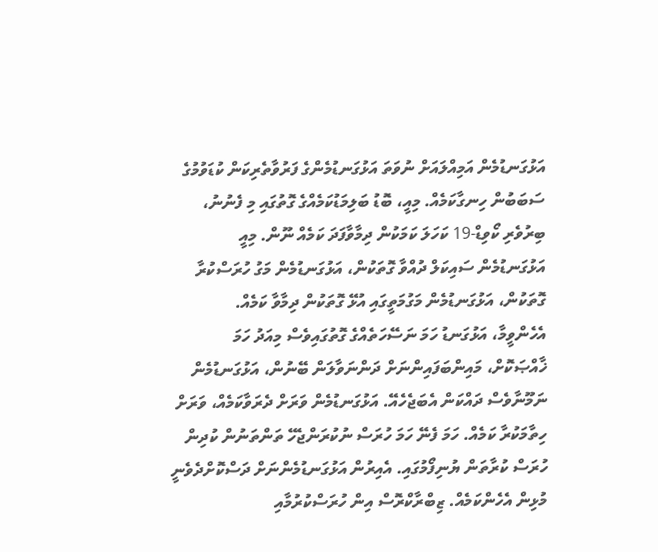އަޅުގަނޑުމެން އަމިއްލައަށް ނުވަތަ އަޅުގަނޑުމެންގެ ފަރުވާތެރިކަން ކުޑަވުމުގެ ސަބަބުން ހިނގާކަމެއް. މިއީ، ބޮޑު ބަލިމަޑުކަމެއްގެ ގޮތުގައި މި ފެނުނު، ބިރުވެރި ކޯވިޑް-19 ކަހަލަ ކަމަކުން ދިމާވާފަދަ ކަމެއް ނޫން. މިއީ އަޅުގަނޑުމެން ސައިކަލް ދުއްވާ ގޮތަކުން، އަޅުގަނޑުމެން މަގު ހުރަސްކުރާ ގޮތަކުން، އަޅުގަނޑުމެން މަގުމަތީގައި އުޅޭ ގޮތަކުން ދިމާވާ ކަމެއް.
އެހެންވީމާ، އަޅުގަނޑު ހަމަ ނަސޭހަތެއްގެ ގޮތުގައިވެސް މިއަދު ހަމަ ޚާއްޞަކޮށް، މައިންބަފައިންނަށް ދަންނަވާލަން ބޭނުން، އަޅުގަނޑުމެން ނަމޫނާވެސް ދައްކަން އެބަޖެހެއޭ. އަޅުގަނޑުމެން ވަރަށް ދެރަވާކަމެއް، ވަރަށް ހިތާމަކުރާ ކަމެއް. ހަމަ ފެނޭ ހަމަ ހުރަސް ނުކުރަންޖެހޭ ތަންތަނުން ކުދިން ހުރަސް ކުރާތަން ޔުނިފޯމުގައި. އެއިރުން އަޅުގަނޑުމެންނަށް ދަސްކޮށްދެވެނީ މުޅިން އެހެންކަމެއް. ޒިބްރާކްރޮސް އިން ހުރަސްކުރުމާއި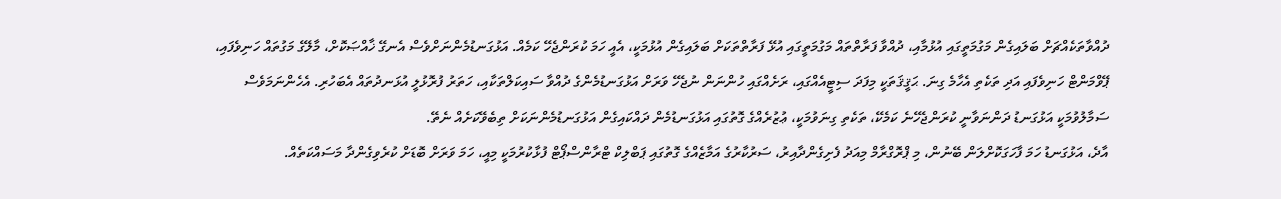ދުއްވާތަކެއްޗަށް ބަލައިގެން މަގުމަތީގައި އުޅުމާއި، ދުއްވާ ފަރާތްތައް މަގުމަތީގައި އުޅޭ ފަރާތްތަކަށް ބަލައިގެން އުޅުމަކީ، އެއީ ހަމަ ކުރަންޖެހޭ ކަމެއް. އަޅުގަނޑުމެންނަށްވެސް އެނގޭ ޚާއްޞަކޮށް، މާލޭގެ މަގުތައް ހަނިވެފައި، ޕޭވްމަންޓް ހަނިވެފައި އަދި ތަކެތި އެހާމެ ގިނަ. ޙަޤީޤަތަކީ މިފަދަ ސިޓީއެއްގައި، ރަށެއްގައި ހުންނަން ނުޖެހޭ ވަރަށް އަޅުގަނޑުމެންގެ ދުއްވާ ސައިކަލްތަކާއި، ހަތަރު ފުރޮޅުލީ އުޅަނދުތައް އެބަހުރި. އެހެންނަމަވެސް ސަމާލުވުމަކީ އަޅުގަނޑު ދަންނަވާނީ ކުރަންޖެހޭނެ ކަމެކޭ، ތަކެތި ގިނަވުމަކީ، ޢުޒުރެއްގެ ގޮތުގައި އަޅުގަނޑުމެން ދައްކައިގެން އަޅުގަނޑުމެންނަކަށް ތިބެވޭކަށެއް ނެތޭ.
އާދެ، އަޅުގަނޑު ހަމަ ފާހަގަކޮށްލަން ބޭނުން، މި ޕްރޮގްރާމް މިއަދު ފެށިގެންދާއިރު، ސަރުކާރުގެ އަމާޒެއްގެ ގޮތުގައި ޕަބްލިކް ޓްރާންސްޕޯޓް ފުޅާކުރުމަކީ މިއީ، ހަމަ ވަރަށް ބޮޑަށް ކުރެވިގެންދާ މަސައްކަތެއް.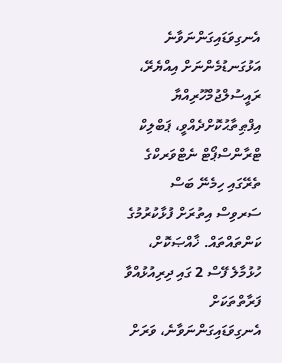އެނގިވަޑައިގަންނަވާނެ އަޅުގަނޑުމެންނަށް އިއްޔެރޭ، ރައީސުލްޖުމްހޫރިއްޔާ އިފްޠިތާޙުކޮށްދެއްވީ، ޕަބްލިކް ޓްރާންސްޕޯޓް ނެޓްވަރކްގެ ތެރޭގައި ހިމެނޭ ބަސް ސަރވިސް އިތުރަށް ފުޅާކުރުމުގެ ކަންތައްތައް. ޚާއްޞަކޮށް، ހުޅުމާލެ ފޭސް 2 ގައި ދިރިއުޅުއްވާ ފަރާތްތަކަށް އެނގިވަޑައިގަންނަވާނެ، ވަރަށް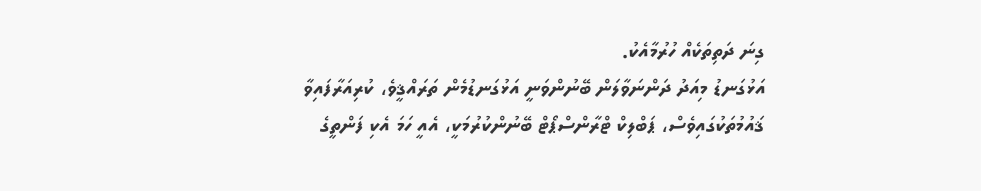ގިނަ ދަތިތަކެއް ހުރުމާއެކު.
އަޅުގަނޑު މިއަދު ދަންނަވާލަން ބޭނުންވަނީ އަޅުގަނޑުމެން ތަރައްޤީވެ، ކުރިއަރާފައިވާ ޤައުމުތަކުގައިވެސް، ޕަބްލިކް ޓްރާންސްޕޯޓް ބޭނުންކުރުމަކީ، އެއީ ހަމަ އެކި ފަންތީގެ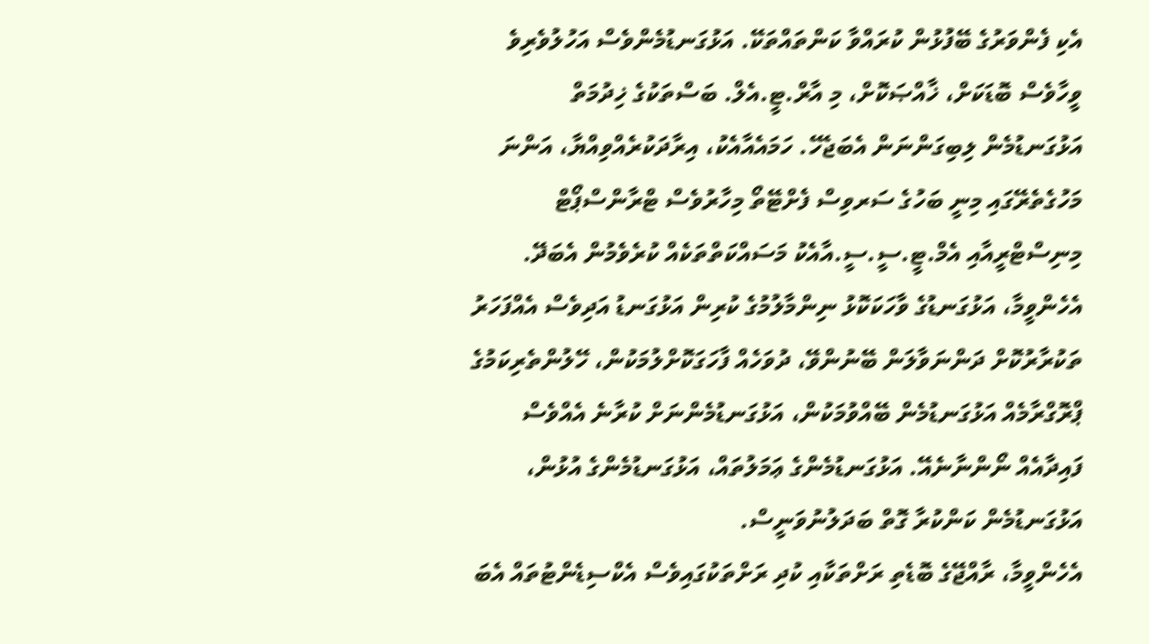އެކި ފެންވަރުގެ ބޭފުޅުން ކުރައްވާ ކަންތައްތަކޭ. އަޅުގަނޑުމެންވެސް އަހުލުވެރިވެ ވީހާވެސް ބޮޑަކަށް، ޚާއްޞަކޮށް، މި އާރް.ޓީ.އެލް. ބަސްތަކުގެ ޚިދުމަތް އަޅުގަނޑުމެން ލިބިގަންނަން އެބަޖެހޭ. ހަމައެއާއެކު، އިރާދަކުރެއްވިއްޔާ، އަންނަ މަހުގެތެރޭގައި މިނީ ބަހުގެ ސަރވިސް ފެށްޓޭތޯ މިހާރުވެސް ޓްރާންސްޕޯޓް މިނިސްޓްރީއާއި އެމް.ޓީ.ސީ.ސީ.އާއެކު މަސައްކަތްތަކެއް ކުރެވެމުން އެބަދޭ.
އެހެންވީމާ، އަޅުގަނޑުގެ ވާހަކަކޮޅު ނިންމާލުމުގެ ކުރިން އަޅުގަނޑު އަދިވެސް އެއްފަހަރު ތަކުރާރުކޮށް ދަންނަވާލަން ބޭނުންވޭ، ދުވަހެއް ފާހަގަކޮށްލުމަކުން، ހޭލުންތެރިކަމުގެ ޕްރޮގްރާމެއް އަޅުގަނޑުމެން ބޭއްވުމަކުން، އަޅުގަނޑުމެންނަށް ކުރާނެ އެއްވެސް ފައިދާއެއް ނޯންނާނެއޭ. އަޅުގަނޑުމެންގެ ޢަމަލުތައް، އަޅުގަނޑުމެންގެ އުޅުން، އަޅުގަނޑުމެން ކަންކުރާ ގޮތް ބަދަލުނުވަނީސް.
އެހެންވީމާ، ރާއްޖޭގެ ބޮޑެތި ރަށްތަކާއި ކުދި ރަށްތަކުގައިވެސް އެކްސިޑެންޓުތައް އެބަ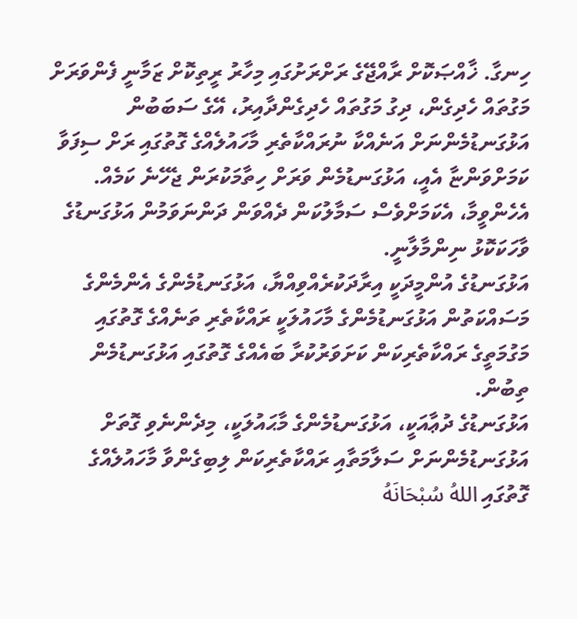ހިނގާ. ޚާއްޞަކޮށް ރާއްޖޭގެ ރަށްރަށުގައި މިހާރު ރީތިކޮށް ޒަމާނީ ފެންވަރަށް މަގުތައް ހެދިގެން، ދިގު މަގުތައް ހެދިގެންދާއިރު، އޭގެ ސަބަބުން އަޅުގަނޑުމެންނަށް އަނެއްކާ ނުރައްކާތެރި މާހައުލެއްގެ ގޮތުގައި ރަށް ސިފަވާ ކަމަށްވަންޏާ އެއީ، އަޅުގަނޑުމެން ވަރަށް ހިތާމަކުރަން ޖެހޭނެ ކަމެއް. އެހެންވީމާ، އެކަމަށްވެސް ސަމާލުކަން ދެއްވަން ދަންނަވަމުން އަޅުގަނޑުގެ ވާހަކަކޮޅު ނިންމާލާނީ.
އަޅުގަނޑުގެ އުންމީދަކީ އިރާދަކުރެއްވިއްޔާ، އަޅުގަނޑުމެންގެ އެންމެންގެ މަސައްކަތުން އަޅުގަނޑުމެންގެ މާހައުލަކީ ރައްކާތެރި ތަނެއްގެ ގޮތުގައި މަގުމަތީގެ ރައްކާތެރިކަން ކަށަވަރުކުރާ ބައެއްގެ ގޮތުގައި އަޅުގަނޑުމެން ތިބުން.
އަޅުގަނޑުގެ ދުޢާއަކީ، އަޅުގަނޑުމެންގެ މާޙައުލަކީ، މިދެންނެވި ގޮތަށް އަޅުގަނޑުމެންނަށް ސަލާމަތާއި ރައްކާތެރިކަން ލިބިގެންވާ މާހައުލެއްގެ ގޮތުގައި اللهُ سُبْحَانَهُ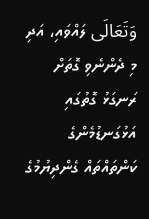وَتَعَالَى ލައްވައި، އަދި މި ދެންނެވި ގޮތަށް ރަނގަޅު ގޮތުގައި އަޅުގަނޑުމެންގެ ކަންތައްތައް ގެންދިޔުމުގެ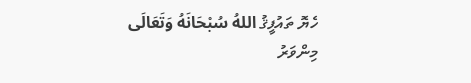ހެޔޮ ތައުފީޤު اللهُ سُبْحَانَهُ وَتَعَالَى މިންވަރު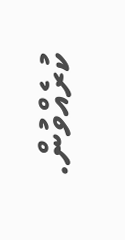ކުރެއްވުން.